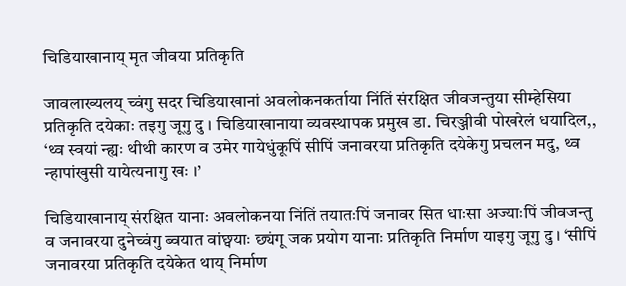चिडियाखानाय् मृत जीवया प्रतिकृति

जावलाख्यलय् च्वंगु सदर चिडियाखानां अवलोकनकर्ताया निंतिं संरक्षित जीवजन्तुया सीम्हेसिया प्रतिकृति दयेकाः तइगु जूगु दु । चिडियाखानाया व्यवस्थापक प्रमुख डा. चिरञ्जीवी पोखरेलं धयादिल,, ‘थ्व स्वयां न्ह्यः थीथी कारण व उमेर गायेधुंकूपिं सीपिं जनावरया प्रतिकृति दयेकेगु प्रचलन मदु, थ्व न्हापांखुसी यायेत्यनागु खः ।’

चिडियाखानाय् संरक्षित यानाः अवलोकनया निंतिं तयातःपिं जनावर सित धाःसा अज्याःपिं जीवजन्तु व जनावरया दुनेच्वंगु ब्वयात वांछ्वयाः छ्यंगू जक प्रयोग यानाः प्रतिकृति निर्माण याइगु जूगु दु । ‘सीपिं जनावरया प्रतिकृति दयेकेत थाय् निर्माण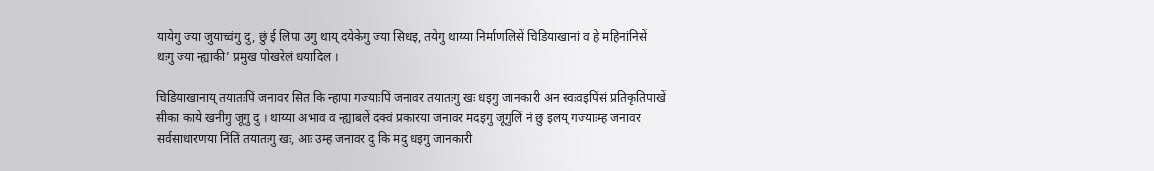यायेगु ज्या जुयाच्वंगु दु, छुं ई लिपा उगु थाय् दयेकेगु ज्या सिधइ, तयेगु थाय्या निर्माणलिसें चिडियाखानां व हे महिनांनिसें थःगु ज्या न्ह्याकी’ प्रमुख पोखरेलं धयादिल ।

चिडियाखानाय् तयातःपिं जनावर सित कि न्हापा गज्याःपिं जनावर तयातःगु खः धइगु जानकारी अन स्वःवइपिंसं प्रतिकृतिपाखें सीका काये खनीगु जूगु दु । थाय्या अभाव व न्ह्याबलें दक्वं प्रकारया जनावर मदइगु जूगुलिं नं छु इलय् गज्याःम्ह जनावर सर्वसाधारणया निंतिं तयातःगु खः, आः उम्ह जनावर दु कि मदु धइगु जानकारी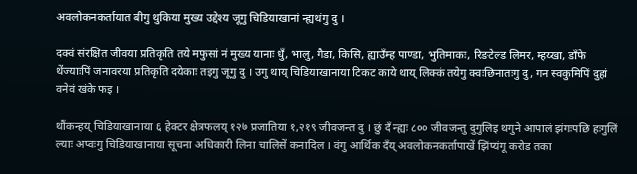अवलोकनकर्तायात बीगु थुकिया मुख्य उद्देश्य जूगु चिडियाखानां न्ह्यथंगु दु ।

दक्वं संरक्षित जीवया प्रतिकृति तये मफुसां नं मुख्य यानाः धुँ, भालु, गैडा, किसि, ह्याउँम्ह पाण्डा, भुतिमाकः, रिङटेल्ड लिमर, म्हय्खा, डाँफे थेंज्याःपिं जनावरया प्रतिकृति दयेकाः तइगु जूगु दु । उगु थाय् चिडियाखानाया टिकट काये थाय् लिक्कं तयेगु क्वःछिनातःगु दु, गन स्वकुमिपिं दुहां वनेवं खंके फइ ।

थौंकन्हय् चिडियाखानाया ६ हेक्टर क्षेत्रफलय् १२७ प्रजातिया १,२१९ जीवजन्त दु । छुं दँ न्ह्यः ८०० जीवजन्तु दुगुलिइ थगुने आपालं झंगःपछि हःगुलिं ल्याः अप्वःगु चिडियाखानाया सूचना अधिकारी लिना चालिसें कनादिल । वंगु आर्थिक दँय् अवलोकनकर्तापाखें झिंप्यंगू करोड तका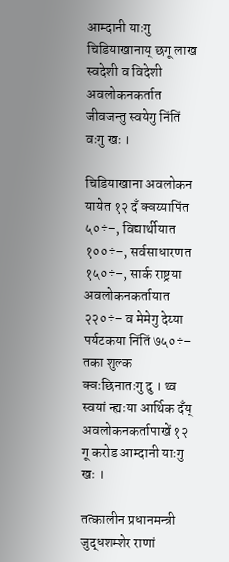आम्दानी याःगु चिडियाखानाय् छगू लाख स्वदेशी व विदेशी अवलोकनकर्तात जीवजन्तु स्वयेगु निंतिं वःगु खः ।

चिडियाखाना अवलोकन यायेत १२ दँ क्वय्यापिंत ५०÷–, विद्यार्थीयात १००÷–, सर्वसाधारणत १५०÷–, सार्क राष्ट्रया अवलोकनकर्तायात २२०÷– व मेमेगु देय्या पर्यटकया निंतिं ७५०÷– तका शुल्क क्वःछिनातःगु दु । थ्व स्वयां न्ह्यःया आर्थिक दँय् अवलोकनकर्तापाखें १२ गू करोड आम्दानी याःगु खः ।

तत्कालीन प्रधानमन्त्री जुद्धशम्शेर राणां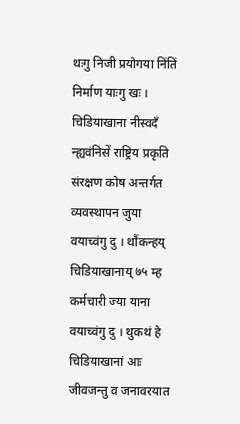थःगु निजी प्रयोगया निंतिं निर्माण याःगु खः । चिडियाखाना नीस्वदँ न्ह्यवंनिसें राष्ट्रिय प्रकृति संरक्षण कोष अन्तर्गत व्यवस्थापन जुया वयाच्वंगु दु । थौंकन्हय् चिडियाखानाय् ७५ म्ह कर्मचारी ज्या याना वयाच्वंगु दु । थुकथं हे चिडियाखानां आः जीवजन्तु व जनावरयात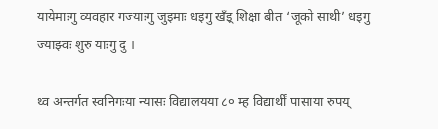यायेमाःगु व्यवहार गज्याःगु जुइमाः धइगु खँइ् शिक्षा बीत ‘जूको साथी’ धइगु ज्याझ्वः शुरु याःगु दु ।

थ्व अन्तर्गत स्वनिगःया न्यासः विद्यालयया ८० म्ह विद्यार्थीं पासाया रुपय्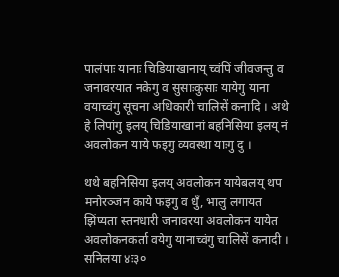पालंपाः यानाः चिडियाखानाय् च्वंपिं जीवजन्तु व जनावरयात नकेगु व सुसाःकुसाः यायेगु याना वयाच्वंगु सूचना अधिकारी चालिसें कनादि । अथे हे लिपांगु इलय् चिडियाखानां बहनिसिया इलय् नं अवलोकन याये फइगु व्यवस्था याःगु दु ।

थथे बहनिसिया इलय् अवलोकन यायेबलय् थप मनोरञ्जन काये फइगु व धुँ, भालु लगायत झिंप्यता स्तनधारी जनावरया अवलोकन यायेत अवलोकनकर्ता वयेगु यानाच्वंगु चालिसें कनादी । सनिलया ४ः३०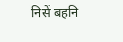निसें बहनि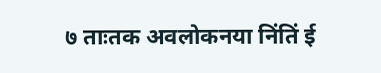७ ताःतक अवलोकनया निंतिं ई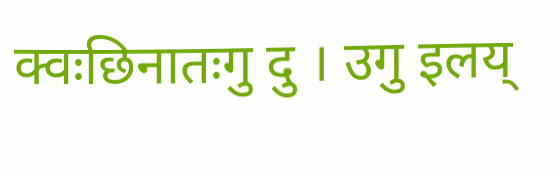क्वःछिनातःगु दु । उगु इलय्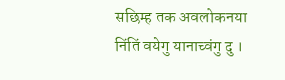सछिम्ह तक अवलोकनया निंतिं वयेगु यानाच्वंगु दु ।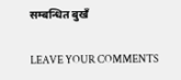सम्बन्धित बुखँ

LEAVE YOUR COMMENTS